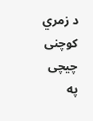د زمري کوچنی چيچی په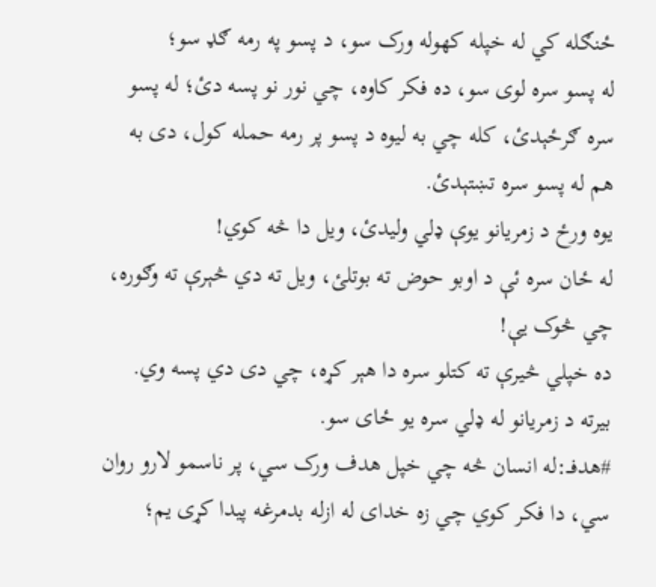ځنګله کي له خپله کهوله ورک سو، د پسو په رمه ګډ سو؛
له پسو سره لوی سو، ده فکر کاوه، چي نور نو پسه دئ؛ له پسو سره ګرځېدئ، کله چي به ليوه د پسو پر رمه حمله کول، دی به هم له پسو سره تښتېدئ.
يوه ورځ د زمریانو يوې ډلي ولیدئ، ويل دا څه کوي!
له ځان سره ئې د اوبو حوض ته بوتلئ، ويل ته دي څېرې ته وګوره، چي څوک يې!
ده خپلي څيرې ته کتلو سره دا هېر کړه، چي دی دي پسه وي.
بيرته د زمریانو له ډلي سره يو ځای سو.
#هدفــ:له انسان څه چي خپل هدف ورک سي، پر ناسمو لارو روان سي، دا فکر کوي چي زه خدای له ازله بدمرغه پيدا کړی يم؛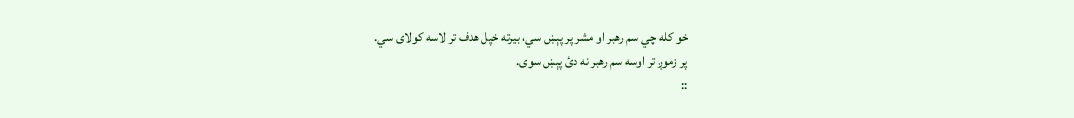خو کله چي سم رهبر او مشر پر پېښ سي، بيرته خپل هدف تر لاسه کولای سي.
پر زموږ تر اوسه سم رهبر نه دئ پېښ سوی.
::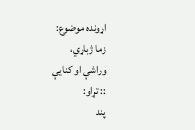اړونده موضوع:
زما ژباړي،
وراشې او کنايې
:: تړاو:
پند